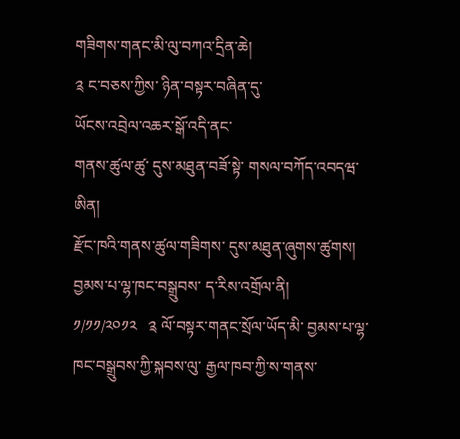གཟིགས་གནང་མི་ལུ་བཀའ་དྲིན་ཆེ།
༉ ང་བཅས་ཀྱིས་ ཉིན་བསྟར་བཞིན་དུ་
ཡོངས་འབྲེལ་འཆར་སྒོ་འདི་ནང་
གནས་ཚུལ་ཚུ་ དུས་མཐུན་བཟོ་སྟེ་ གསལ་བཀོད་འབདཝ་ཨིན།
རྫོང་ཁའི་གནས་ཚུལ་གཟིགས་ དུས་མཐུན་ཞུགས་ཚུགས།
བྱམས་པ་ལྷ་ཁང་བསྒྲུབས་ ད་རིས་འགྲོལ་ནི།
༡/༡༡/༢༠༡༢   ༉ ལོ་བསྟར་གནང་སྲོལ་ཡོད་མི་ བྱམས་པ་ལྷ་ཁང་བསྒྲུབས་ཀྱི་སྐབས་ལུ་ རྒྱལ་ཁབ་ཀྱི་ས་གནས་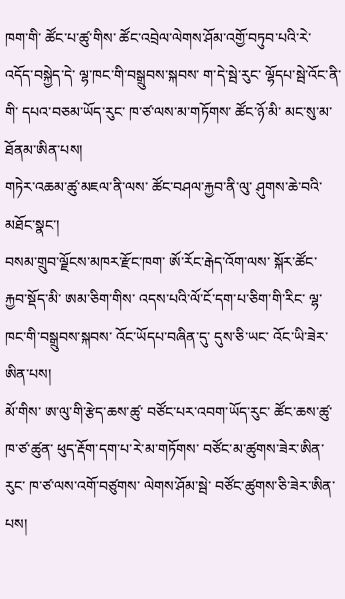ཁག་གི་ ཚོང་པ་ཚུ་གིས་ ཚོང་འབྲེལ་ལེགས་ཤོམ་འགྱོ་བཏུབ་པའི་རེ་འདོད་བསྐྱེད་དེ་ ལྷ་ཁང་གི་བསྒྲུབས་སྐབས་ ག་དེ་སྦེ་རུང་ ལྷོདཔ་སྦེ་འོང་ནི་གི་ དཔའ་བཅམ་ཡོད་རུང་ ཁ་ཙ་ལས་མ་གཏོགས་ ཚོང་ཉོ་མི་ མང་སུ་མ་ཐོནམ་ཨིན་པས།
གཏེར་འཆམ་ཚུ་མཇལ་ནི་ལས་ ཚོང་བཤལ་རྐྱབ་ནི་ལུ་ ཤུགས་ཆེ་བའི་མཐོང་སྣང་།
བསམ་གྲུབ་ལྗོངས་མཁར་རྫོང་ཁག་ ཨོ་རོང་རྒེད་འོག་ལས་ སྐོར་ཚོང་རྐྱབ་སྡོད་མི་ ཨམ་ཅིག་གིས་ འདས་པའི་ལོ་ངོ་དག་པ་ཅིག་གི་རིང་ ལྷ་ཁང་གི་བསྒྲུབས་སྐབས་ འོང་ཡོདཔ་བཞིན་དུ་ དུས་ཅི་ཡང་ འོང་ཡི་ཟེར་ཨིན་པས།
མོ་གིས་ ཨ་ལུ་གི་རྩེད་ཆས་ཚུ་ བཙོང་པར་འབག་ཡོད་རུང་ ཚོང་ཆས་ཚུ་ ཁ་ཙ་ཚུན་ ཕུད་རྡོག་དག་པ་རེ་མ་གཏོགས་ བཙོང་མ་ཚུགས་ཟེར་ཨིན་རུང་ ཁ་ཙ་ལས་འགོ་བཙུགས་ ལེགས་ཤོམ་སྦེ་ བཙོང་ཚུགས་ཅི་ཟེར་ཨིན་པས།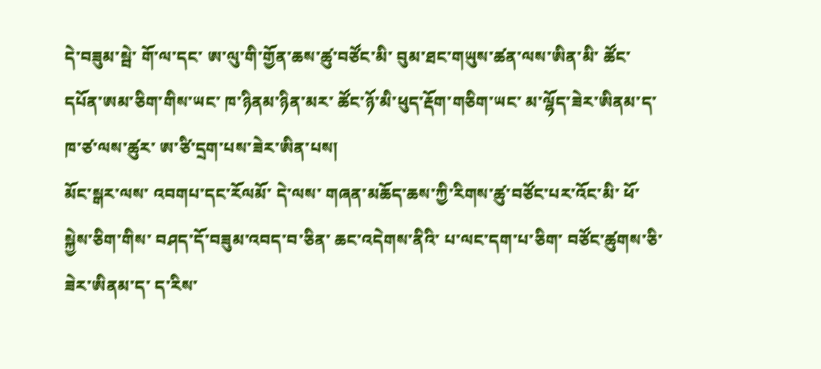དེ་བཟུམ་སྦེ་ གོ་ལ་དང་ ཨ་ལུ་གི་གྱོན་ཆས་ཚུ་བཙོང་མི་ བུམ་ཐང་གཡུས་ཚན་ལས་ཨིན་མི་ ཚོང་དཔོན་ཨམ་ཅིག་གིས་ཡང་ ཁ་ཉིནམ་ཉིན་མར་ ཚོང་ཉོ་མི་ཕུད་རྡོག་གཅིག་ཡང་ མ་ལྷོད་ཟེར་ཨིནམ་ད་ ཁ་ཙ་ལས་ཚུར་ ཨ་ཙི་དྲག་པས་ཟེར་ཨིན་པས།
མོང་སྒར་ལས་ འབགཔ་དང་རོལམོ་ དེ་ལས་ གཞན་མཆོད་ཆས་ཀྱི་རིགས་ཚུ་བཙོང་པར་འོང་མི་ ཕོ་སྐྱེས་ཅིག་གིས་ བཤད་དོ་བཟུམ་འབད་བ་ཅིན་ ཆང་འདེགས་ནིའི་ པ་ལང་དག་པ་ཅིག་ བཙོང་ཚུགས་ཅི་ཟེར་ཨིནམ་ད་ ད་རིས་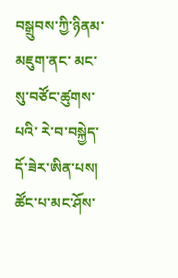བསྒྲུབས་ཀྱི་ཉིནམ་མཇུག་ནང་ མང་སུ་བཙོང་ཚུགས་པའི་ རེ་བ་བསྐྱེད་དོ་ཟེར་ཨིན་པས།
ཚོང་པ་མང་ཤོས་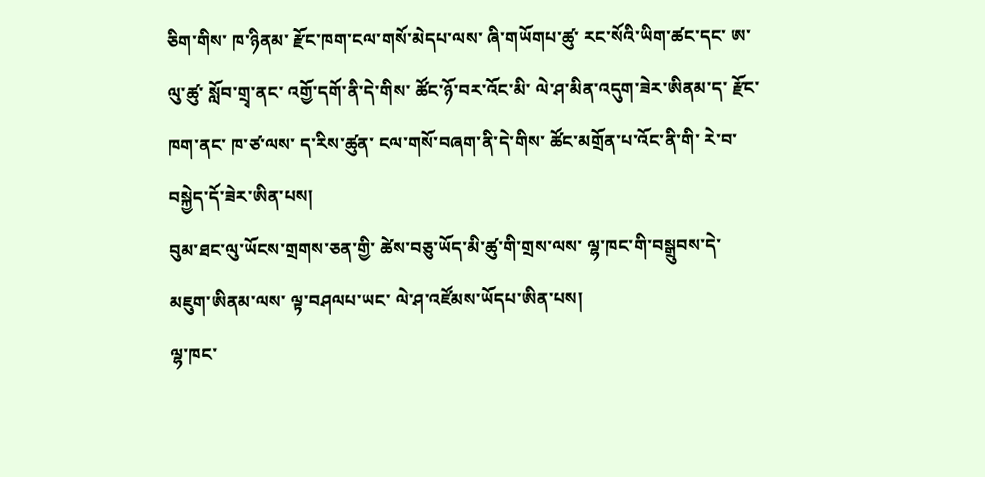ཅིག་གིས་ ཁ་ཉིནམ་ རྫོང་ཁག་ངལ་གསོ་མེདཔ་ལས་ ཞི་གཡོགཔ་ཚུ་ རང་སོའི་ཡིག་ཚང་དང་ ཨ་ལུ་ཚུ་ སློབ་གྲྭ་ནང་ འགྱོ་དགོ་ནི་དེ་གིས་ ཚོང་ཉོ་བར་འོང་མི་ ལེ་ཤ་མིན་འདུག་ཟེར་ཨིནམ་ད་ རྫོང་ཁག་ནང་ ཁ་ཙ་ལས་ ད་རིས་ཚུན་ ངལ་གསོ་བཞག་ནི་དེ་གིས་ ཚོང་མགྲོན་པ་འོང་ནི་གི་ རེ་བ་བསྐྱེད་དོ་ཟེར་ཨིན་པས།
བུམ་ཐང་ལུ་ཡོངས་གྲགས་ཅན་གྱི་ ཚེས་བཅུ་ཡོད་མི་ཚུ་གི་གྲས་ལས་ ལྷ་ཁང་གི་བསྒྲུབས་དེ་ མཇུག་ཨིནམ་ལས་ ལྟ་བཤལཔ་ཡང་ ལེ་ཤ་འཛོམས་ཡོདཔ་ཨིན་པས།
ལྷ་ཁང་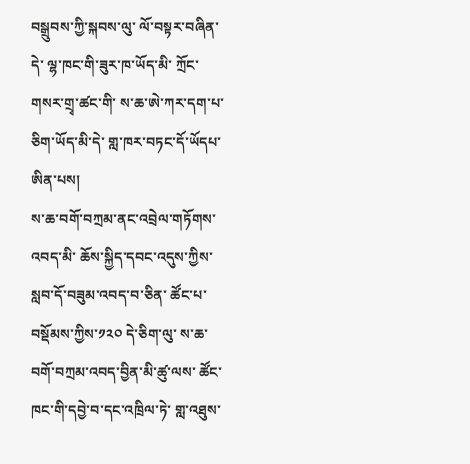བསྒྲུབས་ཀྱི་སྐབས་ལུ་ ལོ་བསྟར་བཞིན་དེ་ ལྷ་ཁང་གི་ཟུར་ཁ་ཡོད་མི་ ཀྲོང་གསར་གྲྭ་ཚང་གི་ ས་ཆ་ཨེ་ཀར་དག་པ་ཅིག་ཡོད་མི་དེ་ གླ་ཁར་བཏང་དོ་ཡོདཔ་ཨིན་པས།
ས་ཆ་བགོ་བཀྲམ་ནང་འབྲེལ་གཏོགས་འབད་མི་ ཆོས་སྐྱིད་དབང་འདུས་ཀྱིས་ སླབ་དོ་བཟུམ་འབད་བ་ཅིན་ ཚོང་པ་བསྡོམས་ཀྱིས་༡༢༠ དེ་ཅིག་ལུ་ ས་ཆ་བགོ་བཀྲམ་འབད་བྱིན་མི་ཚུ་ལས་ ཚོང་ཁང་གི་དབྱེ་བ་དང་འཁྲིལ་ཏེ་ གླ་འཐུས་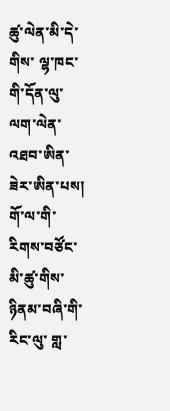ཚུ་ལེན་མི་དེ་གིས་ ལྷ་ཁང་གི་དོན་ལུ་ ལག་ལེན་འཐབ་ཨིན་ཟེར་ཨིན་པས།
གོ་ལ་གི་རིགས་བཙོང་མི་ཚུ་གིས་ ཉིནམ་བཞི་གི་རིང་ལུ་ གླ་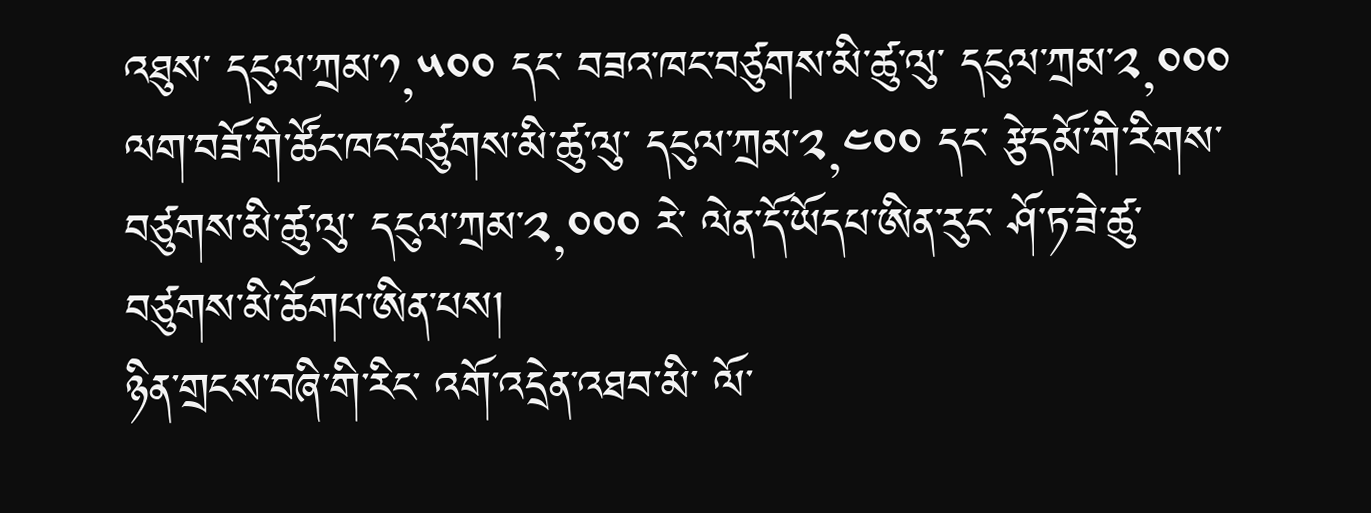འཐུས་ དངུལ་ཀྲམ་༡,༥༠༠ དང་ བཟའ་ཁང་བཙུགས་མི་ཚུ་ལུ་ དངུལ་ཀྲམ་༢,༠༠༠ ལག་བཟོ་གི་ཚོང་ཁང་བཙུགས་མི་ཚུ་ལུ་ དངུལ་ཀྲམ་༢,༤༠༠ དང་ རྩེདམོ་གི་རིགས་བཙུགས་མི་ཚུ་ལུ་ དངུལ་ཀྲམ་༢,༠༠༠ རེ་ ལེན་དོ་ཡོདཔ་ཨིན་རུང་ ཤོ་ཏ་ཟེ་ཚུ་ བཙུགས་མི་ཆོགཔ་ཨིན་པས།
ཉིན་གྲངས་བཞི་གི་རིང་ འགོ་འདྲེན་འཐབ་མི་ ལོ་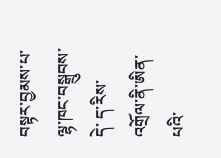བསྟར་བྱམས་པ་ལྷ་ཁང་བསྒྲུབས་དེ་ ད་རིས་ འགྲོལ་ནི་ཨིན་པའི་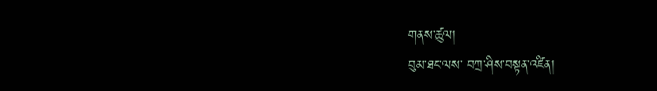གནས་ཚུལ།
བུམ་ཐང་ལས་ བཀྲ་ཤིས་བསྟན་འཛིན།